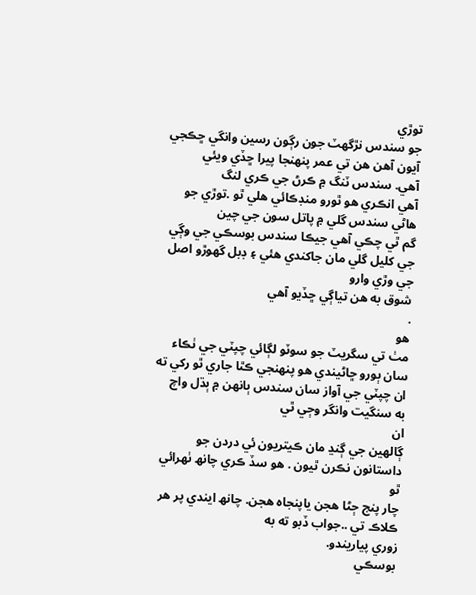توڙي
جو سندس نڙگھٽ جون رڳون رسين وانگي ڇڪجي آيون آھن ھن تي عمر پنھنجا پيرا ڇڏي ويئي
آھي. سندس ٽنگ ۾ ڪرڻ جي ڪري لنگ
آھي انڪري ھو ٿورو منڊڪائي ھلي ٿو .توڙي جو ھاڻي سندس گلي ۾ پاتل سون جي چين
گم ٿي چڪي آھي جيڪا سندس بوسڪي جي وڳي جي کليل گلي مان جاکندي ھئي ۽ ڊبل گھوڙو اصل جي وڙي وارو
شوق به ھن تياڳي ڇڏيو آھي
.
ھو
مٺ تي سگريٽ جو سوٽو لڳائي چپٽي جي ٺڪاء سان ٻورو ڇاڻيندي هو پنھنجي ڪٿا جاري ٿو رکي ته ان چپٽي جي آواز سان سندس ٻانهن ۾ ٻڌل واچ
به سنگيت وانگر وڄي ٿي
ان
ڳالهين جي ڳنڍ مان ڪيتريون ئي دردن جو
داستانون نڪرن ٿيون . هو سڏ ڪري چانھ ٺهرائي ٿو
چار پنج ڄڻا هجن ياپنجاه ھجن. چانھ ايندي پر هر ڪلاڪ تي ..جواب ڏبو ته به
زوري پياريندو.
بوسڪي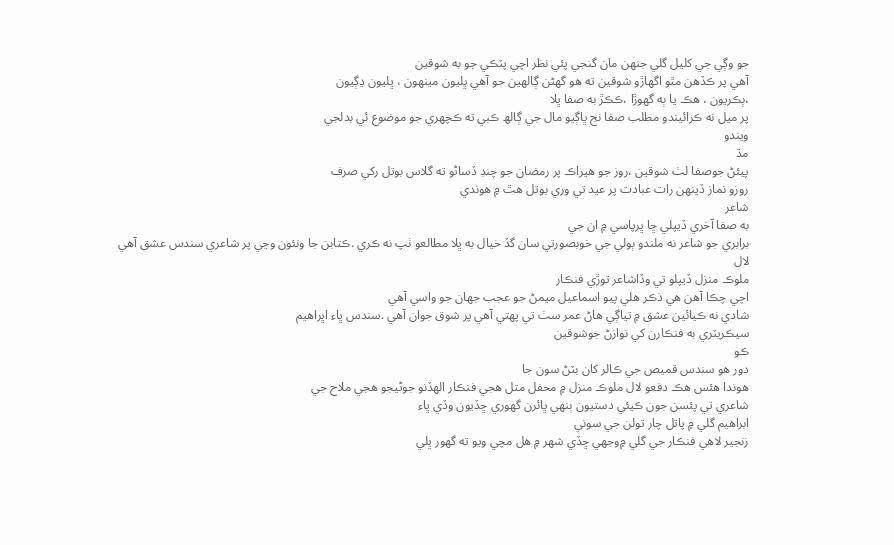جو وڳي جي کليل گلي جنهن مان گنجي پئي نظر اچي پٽڪي جو به شوقين
آھي پر ڪڏهن مٿو اگهاڙو شوقين ته هو گهڻن ڳالهين جو آهي ڀليون مينهون ، ڀليون ڍڳيون
،ٻڪريون ، هڪ يا ٻه گهوڙا ،ڪڪڙ به صفا ڀلا
پر ميل نه ڪرائيندو مطلب صفا نج ڀاڳيو مال جي ڳالھ ڪبي ته ڪچهري جو موضوع ئي بدلجي
ويندو
مڌ
پيئڻ جوصفا لٺ شوقين ،روز جو هيراڪ پر رمضان جو چنڊ ڏساڻو ته گلاس بوتل رکي صرف
روزو نماز ڏينهن رات عبادت پر عيد تي وري بوتل هٿ ۾ ھوندي
شاعر
به صفا آخري ڏيپلي ڇا ڀرپاسي ۾ ان جي
برابري جو شاعر نه ملندو ٻولي جي خوبصورتي سان گڏ خيال به ڀلا مطالعو ٺپ نه ڪري .ڪتابن جا ونئون وڃي پر شاعري سندس عشق آهي
لال
ملوڪ منزل ڏيپلو تي وڏاشاعر توڙي فنڪار
اچي چڪا آهن هي ذڪر هلي پيو اسماعيل ميمڻ جو عجب جهان جو واسي آهي
شادي نه ڪيائين عشق ۾ تياڳي ھاڻ عمر سٺ تي پهتي آهي پر شوق جوان آهي .سندس ڀاء اڀراهيم
سيڪريٽري به فنڪارن کي نوازڻ جوشوقين
ڪو
دور هو سندس قميص جي ڪالر کان بٽڻ سون جا
هوندا هئس هڪ دفعو لال ملوڪ منزل ۾ محفل متل هجي فنڪار الهڏنو جوڻيجو هجي ملاح جي
شاعري تي پئسن جون ڪيئي دستيون ٻنهي ڀائرن گهوري ڇڏيون وڏي ڀاء
ابراھيم گلي ۾ پاتل چار تولن جي سوني
زنجير لاهي فنڪار جي گلي ۾وجهي ڇڏي شهر ۾ هل مچي ويو ته گهور ڀلي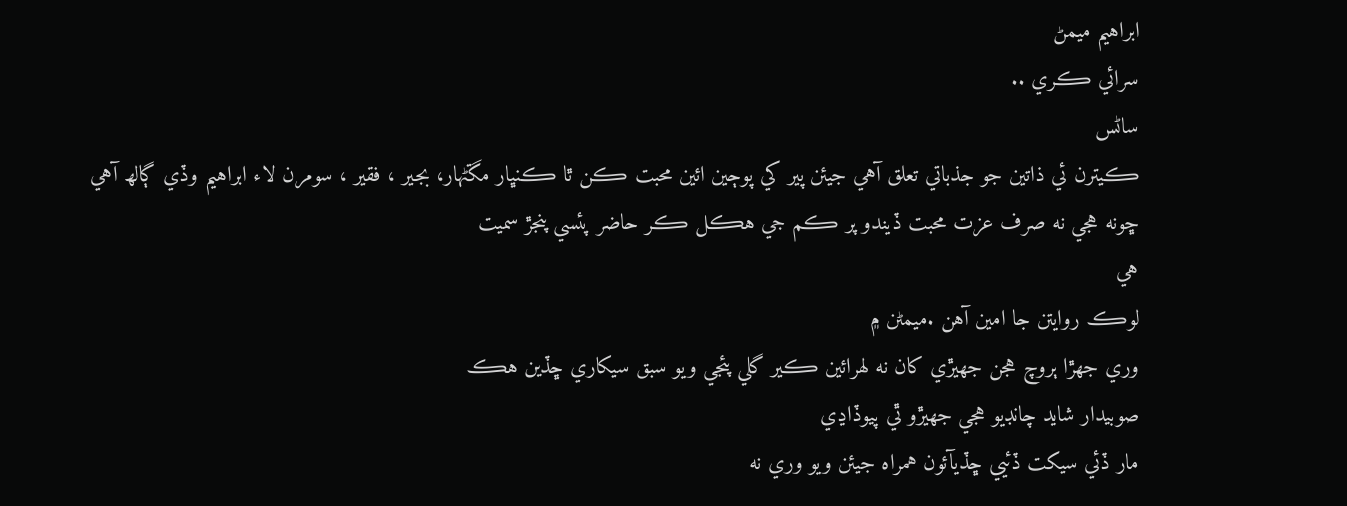ابراهيم ميمڻ
سرائي ڪري ..
ساڻس
ڪيترن ئي ذاتين جو جذباتي تعلق آهي جيئن پير کي پوڄين ائين محبت ڪن ٿا ڪنڀار مڱڻهار، بجير ، فقير ، سومرن لاء ابراهيم وڏي ڳالھ آهي
ڇونه هجي نه صرف عزت محبت ڏيندو پر ڪم جي هڪل ڪر حاضر پئسي پنجڙ سميت
هي
لوڪ روايتن جا امين آهن .ميمڻن ۾
وري جهڙا ٻروچ هجن جهيڙي کان نه لهرائين ڪير گلي پئجي ويو سبق سيکاري ڇڏين هڪ
صوبيدار شايد چانڊيو هجي جهيڙو ٿي پيوڏاڍي
مار ڏئي سيکت ڏئيي ڇڏيآئون همراه جيئن ويو وري نه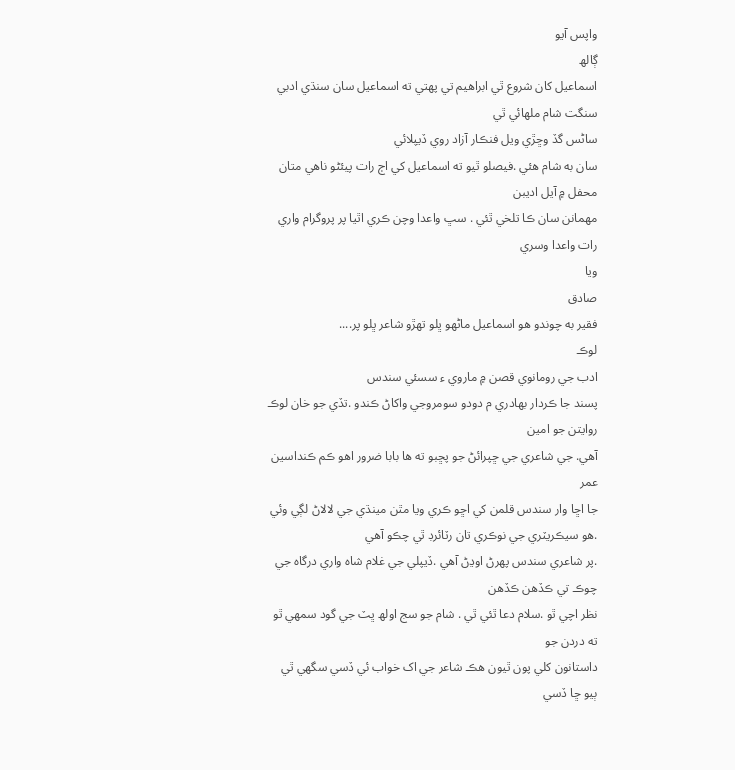واپس آيو
ڳالھ
اسماعيل کان شروع ٿي ابراهيم تي پهتي ته اسماعيل سان سنڌي ادبي سنگت شام ملهائي ٿي
ساڻس گڏ وڇڙي ويل فنڪار آزاد روي ڏيپلائي
سان به شام هئي .فيصلو ٿيو ته اسماعيل کي اڄ رات پيئڻو ناهي متان محفل ۾ آيل اديبن
مهمانن سان ڪا تلخي ٿئي . سڀ واعدا وچن ڪري اٿيا پر پروگرام واري رات واعدا وسري
ويا
صادق
فقير به چوندو هو اسماعيل ماڻهو ڀلو تهڙو شاعر ڀلو پر....
لوڪ
ادب جي رومانوي قصن ۾ ماروي ء سسئي سندس
پسند جا ڪردار بهادري م دودو سومروجي واکاڻ ڪندو .تڏي جو خان لوڪ روايتن جو امين
آهي. جي شاعري جي ڇپرائڻ جو پڇبو ته ها بابا ضرور اهو ڪم ڪنداسين
عمر
جا اڇا وار سندس قلمن کي اڇو ڪري ويا مٿن مينڌي جي لالاڻ لڳي وئي .هو سيڪريٽري جي نوڪري تان رٽائرڊ ٿي چڪو آهي
.پر شاعري سندس پهرڻ اوڍڻ آهي .ڏيپلي جي غلام شاه واري درگاه جي چوڪ تي ڪڏهن ڪڏهن
نظر اچي ٿو .سلام دعا ٿئي ٿي . شام جو سج اولھ ڀٽ جي گود سمهي ٿو ته دردن جو
داستانون کلي پون ٿيون هڪ شاعر جي اک خواب ئي ڏسي سگهي ٿي ٻيو ڇا ڏسي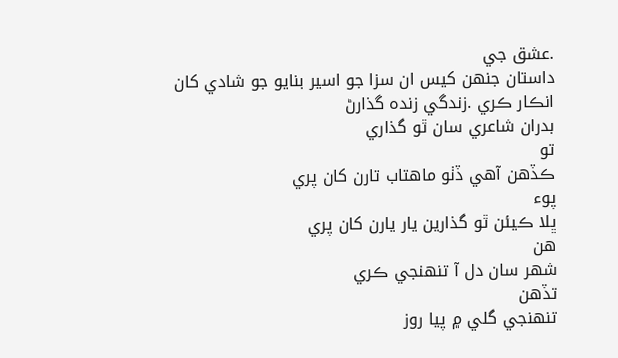.عشق جي
داستان جنھن کيس ان سزا جو اسير بنايو جو شادي کان انڪار ڪري .زندگي زنده گذارڻ
بدران شاعري سان ٿو گذاري
تو
ڪڏھن آھي ڏٺو ماهتاب تارن کان پري
پوء
ڀلا ڪيئن ٿو گذارين يار يارن کان پري
ھن
شهر سان دل آ تنهنجي ڪري
تڏهن
تنهنجي گلي ۾ پيا روز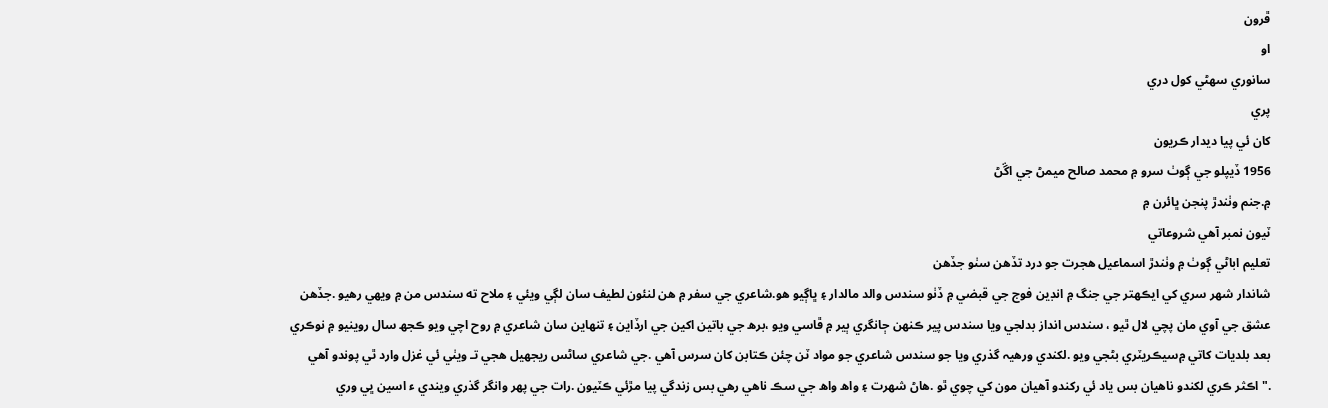ڦرون
او
سانوري سهڻي کول دري
پري
کان ئي پيا ديدار ڪريون
1956 ڏيپلو جي ڳوٺ سرو ۾ محمد صالح ميمڻ جي اڱڻ
۾.جنم وٺندڙ پنجن ڀائرن ۾
ٽيون نمبر آھي شروعاتي
تعليم اباڻي ڳوٺ ۾ وٺندڙ اسماعيل ھجرت جو درد تڏھن سٺو جڏھن
شاندار شھر سري کي ايڪھتر جي جنگ ۾ انڊين فوج جي قبضي ۾ ڏٺو سندس والد مالدار ۽ ڀاڳيو ھو.شاعري جي سفر ۾ ھن لنئون لطيف سان لڳي ويئي ۽ ملاح ته سندس من ۾ ويھي رھيو .جڏھن عشق جي آوي مان پچي لال ٿيو ، سندس انداز بدلجي ويا سندس پير ڪنھن ڄانگري ٻير ۾ ڦاسي ويو ،برھ جي باتين اکين جي ارڏاين ۽ تنھاين سان شاعري ۾ روح اچي ويو ڪجھ سال روينيو ۾ نوڪري بعد بلديات کاتي ۾سيڪريٽري بڻجي ويو .لکندي ورھيہ گذري ويا جو سندس شاعري جو مواد ٽن چئن ڪتابن کان سرس آھي .جي شاعري ساڻس ريجھيل ھجي تـ ويٺي ئي غزل وارد ٿي پوندو آھي ."اڪثر ڪري لکندو ناھيان بس ياد ئي رکندو آھيان مون کي چوي ٿو .ھاڻ شھرت ۽ واھ واھ جي سڪ ناھي رھي بس زندگي پيا مڙئي ڪٽيون .رات جي پھر وانگر گذري ويندي ء اسين ڀي وري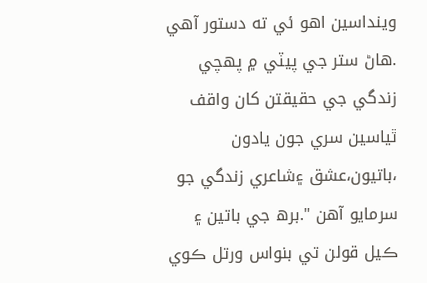وينداسين اھو ئي ته دستور آھي .ھاڻ ستر جي پيٽي ۾ پھچي زندگي جي حقيقتن کان واقف ٿياسين سري جون يادون ،باتيون،عشق ۽شاعري زندگي جو سرمايو آھن ".برھ جي باتين ۽ ڪيل قولن تي بنواس ورتل ڪوي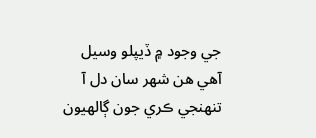جي وجود ۾ ڏيپلو وسيل آھي ھن شھر سان دل آ تنھنجي ڪري جون ڳالھيون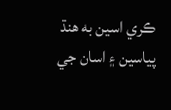ڪري اسين به هنڌ پياسين ۽ اسان جي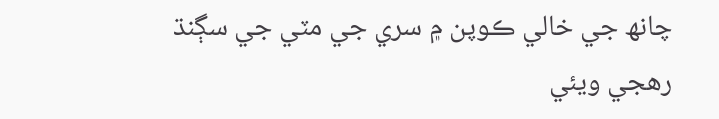چانھ جي خالي ڪوپن ۾ سري جي مٽي جي سڳنڌ رھجي ويئي